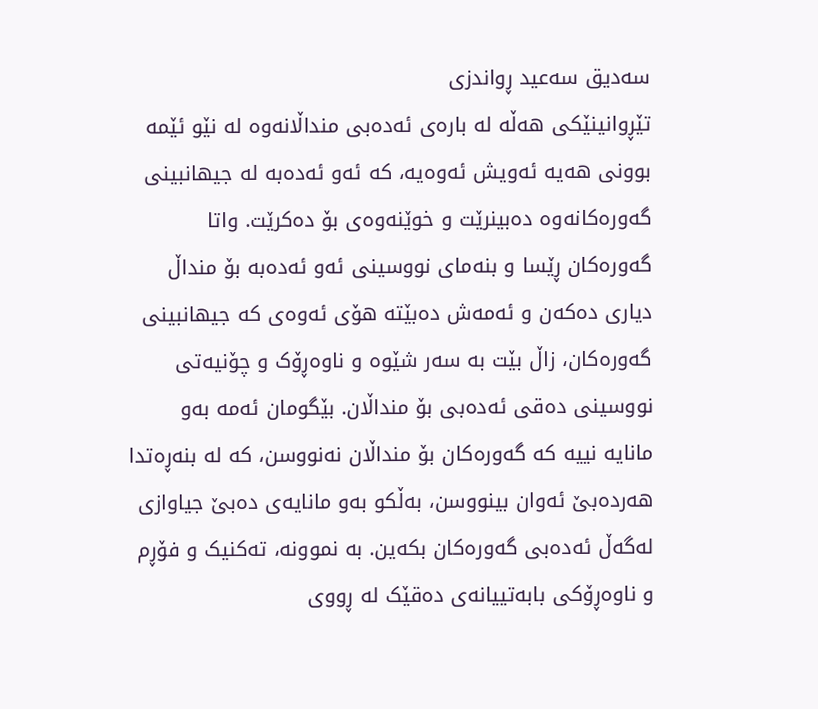سەدیق سەعید ڕواندزی
تێڕوانینێکی ھەڵە لە بارەی ئەدەبی منداڵانەوە لە نێو ئێمە بوونی ھەیە ئەویش ئەوەیە، کە ئەو ئەدەبە لە جیھانبینی گەورەکانەوە دەبینرێت و خوێنەوەی بۆ دەکرێت. واتا گەورەکان ڕێسا و بنەمای نووسینی ئەو ئەدەبە بۆ منداڵ دیاری دەکەن و ئەمەش دەبێتە ھۆی ئەوەی کە جیھانبینی گەورەکان، زاڵ بێت بە سەر شێوە و ناوەڕۆک و چۆنیەتی نووسینی دەقی ئەدەبی بۆ منداڵان. بێگومان ئەمە بەو مانایە نییە کە گەورەکان بۆ منداڵان نەنووسن، کە لە بنەڕەتدا ھەردەبێ ئەوان بینووسن، بەڵکو بەو مانایەی دەبێ جیاوازی لەگەڵ ئەدەبی گەورەکان بکەین. بە نموونە، تەکنیک و فۆڕم و ناوەڕۆکی بابەتییانەی دەقێک لە ڕووی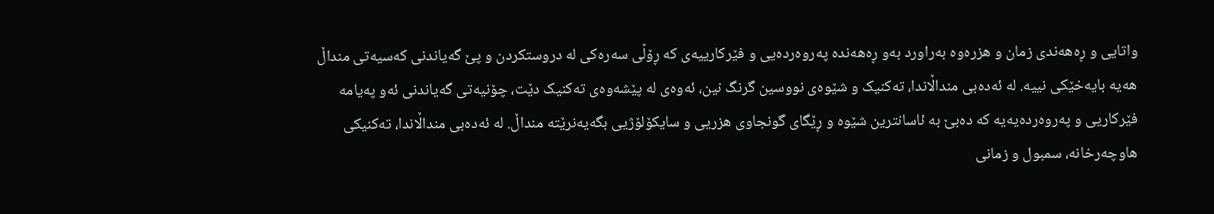واتایی و ڕەھەندی زمان و ھزرەوە بەراورد بەو ڕەھەندە پەروەردەیی و فێرکارییەی کە ڕۆڵی سەرەکی لە دروستکردن و پێ گەیاندنی کەسیەتی منداڵ ھەیە بایەخێکی نییە. لە ئەدەبی منداڵاندا، تەکنیک و شێوەی نووسین گرنگ نین، ئەوەی لە پێشەوەی تەکنیک دێت، چۆنیەتی گەیاندنی ئەو پەیامە فێرکاریی و پەروەردەیەیە کە دەبێ بە ئاسانترین شێوە و ڕێگای گونجاوی ھزریی و سایکۆلۆژیی بگەیەنرێتە منداڵ. لە ئەدەبی منداڵاندا، تەکنیکی ھاوچەرخانە، سمبول و زمانی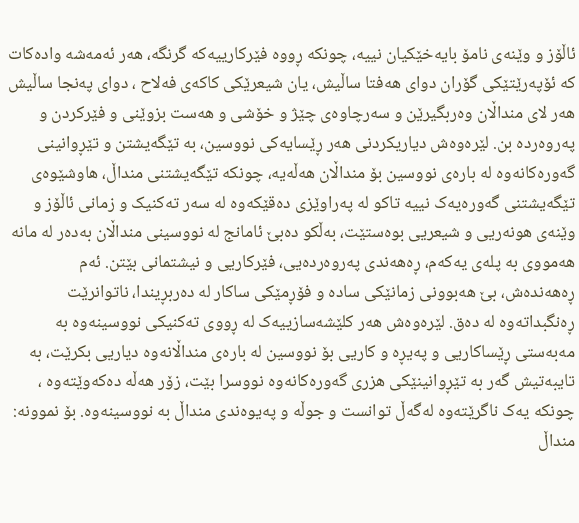ئاڵۆز و وێنەی نامۆ بایەخێکیان نییە، چونکە ڕووە فێرکارییەکە گرنگە، ھەر ئەمەشە وادەکات کە ئۆپەرێتێکی گۆران دوای ھەفتا ساڵیش، یان شیعرێکی کاکەی فەلاح ، دوای پەنجا ساڵیش ھەر لای منداڵان وەربگیرێن و سەرچاوەی چێژ و خۆشی و ھەست بزوێنی و فێرکردن و پەروەردە بن. لێرەوەش دیاریکردنی ھەر ڕێسایەکی نووسین، بە تێگەیشتن و تێڕوانینی گەورەکانەوە لە بارەی نووسین بۆ منداڵان ھەڵەیە، چونکە تێگەیشتنی منداڵ، ھاوشێوەی تێگەیشتنی گەورەیەک نییە تاکو لە پەراوێزی دەقێکەوە لە سەر تەکنیک و زمانی ئاڵۆز و وێنەی ھونەریی و شیعریی بوەستێت، بەڵکو دەبێ ئامانج لە نووسینی منداڵان بەدەر لە مانە ھەمووی بە پلەی یەکەم، ڕەھەندی پەروەردەیی، فێرکاریی و نیشتمانی بێتن. ئەم ڕەھەندەش، بێ ھەبوونی زمانێکی سادە و فۆڕمێکی ساکار لە دەربڕیندا، ناتوانرێت ڕەنگبداتەوە لە دەق. لێرەوەش ھەر کلێشەسازییەک لە ڕووی تەکنیکی نووسینەوە بە مەبەستی ڕێساکاریی و پەیڕە و کاریی بۆ نووسین لە بارەی منداڵانەوە دیاریی بکرێت، بە تایبەتیش گەر بە تێڕوانینێکی ھزری گەورەکانەوە نووسرا بێت، زۆر ھەڵە دەکەوێتەوە ، چونکە یەک ناگرێتەوە لەگەڵ توانست و جوڵە و پەیوەندی منداڵ بە نووسینەوە. بۆ نموونە: منداڵ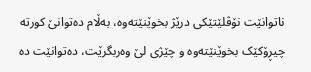ناتوانێت نۆڤلێتێکی درێژ بخوێنێتەوە، بەڵام دەتوانێ کورتە چیڕۆکێک بخوێنێتەوە و چێژی لێ وەربگرێت، دەتوانێت دە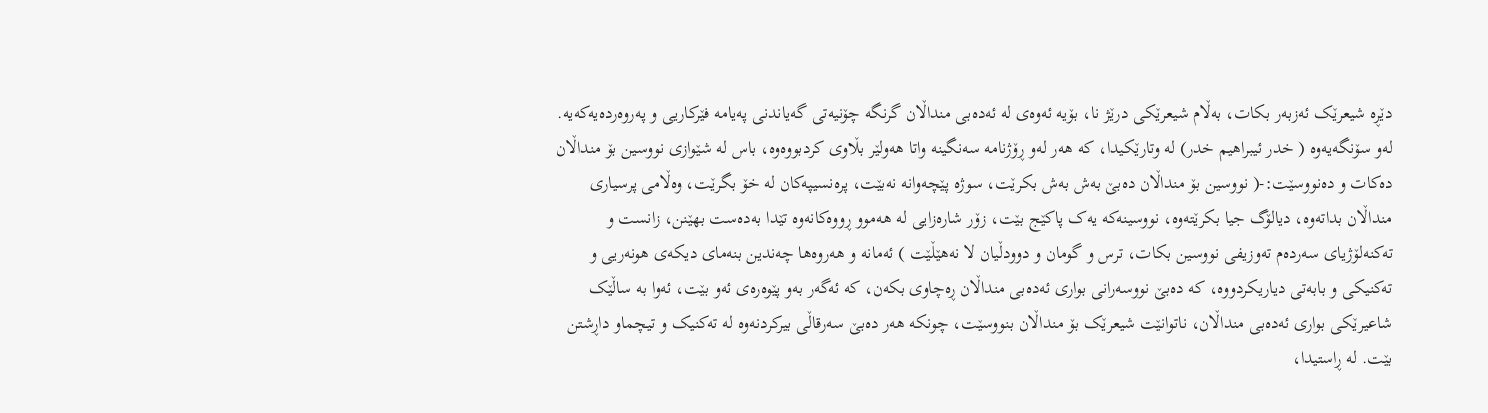دێڕە شیعرێک ئەزبەر بکات، بەڵام شیعرێکی درێژ نا، بۆیە ئەوەی لە ئەدەبی منداڵان گرنگە چۆنیەتی گەیاندنی پەیامە فێرکاریی و پەروەردەیەکەیە. لەو سۆنگەیەوە ( خدر ئیبراھیم خدر) لە وتارێکیدا، کە ھەر لەو ڕۆژنامە سەنگینە واتا ھەولێر بڵاوی کردبووەوە، باس لە شێوازی نووسین بۆ منداڵان دەکات و دەنووسێت:-( نووسین بۆ منداڵان دەبێ بەش بەش بکرێت، سوژە پێچەوانە نەبێت، پرەنسیپەکان لە خۆ بگرێت، وەڵامی پرسیاری منداڵان بداتەوە، دیالۆگ جیا بکرێتەوە، نووسینەکە یەک پاکێج بێت، زۆر شارەزایی لە ھەموو ڕووەکانەوە تێدا بەدەست بھێنن، زانست و تەکنەلۆژیای سەردەم تەوزیفی نووسین بکات، ترس و گومان و دوودڵیان لا نەھێڵێت ) ئەمانە و ھەروەھا چەندین بنەمای دیکەی ھونەریی و تەکنیکی و بابەتی دیاریکردووە، کە دەبێ نووسەرانی بواری ئەدەبی منداڵان ڕەچاوی بکەن، کە ئەگەر بەو پێوەرەی ئەو بێت، ئەوا بە ساڵێک شاعیرێکی بواری ئەدەبی منداڵان، ناتوانێت شیعرێک بۆ منداڵان بنووسێت، چونکە ھەر دەبێ سەرقاڵی بیرکردنەوە لە تەکنیک و تیچماو داڕشتن بێت. لە ڕاستیدا،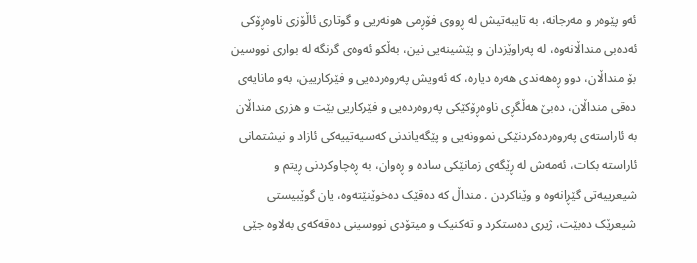ئەو پێوەر و مەرجانە، بە تایبەتیش لە ڕووی فۆڕمی ھونەریی و گوتاری ئاڵۆزی ناوەڕۆکی ئەدەبی منداڵانەوە، لە پەراوێزدان و پێشینەیی نین، بەڵکو ئەوەی گرنگە لە بواری نووسین بۆ منداڵان، دوو ڕەھەندی ھەرە دیارە، کە ئەویش پەروەردەیی و فێرکاریین، بەو مانایەی دەقی منداڵان، دەبێ ھەڵگڕی ناوەڕۆکێکی پەروەردەیی و فێرکاریی بێت و ھزری منداڵان بە ئاراستەی پەروەردەکردنێکی نموونەیی و پێگەیاندنی کەسیەتییەکی ئازاد و نیشتمانی ئاراستە بکات، ئەمەش لە ڕێگەی زمانێکی سادە و ڕەوان، بە ڕەچاوکردنی ڕیتم و شیعرییەتی گێڕانەوە و وێناکردن . منداڵ کە دەقێک دەخوێنێتەوە، یان گوێبیستی شیعرێک دەبێت، ژیری دەستکرد و تەکنیک و میتۆدی نووسینی دەقەکەی بەلاوە جێی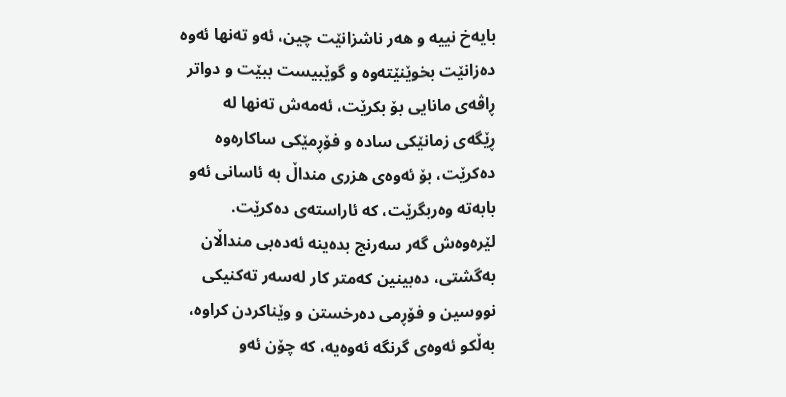بایەخ نییە و ھەر ناشزانێت چین، ئەو تەنھا ئەوە دەزانێت بخوێنێتەوە و گوێبیست ببێت و دواتر ڕاڤەی مانایی بۆ بکرێت، ئەمەش تەنھا لە ڕێگەی زمانێکی سادە و فۆڕمێکی ساکارەوە دەکرێت، بۆ ئەوەی ھزری منداڵ بە ئاسانی ئەو بابەتە وەربگرێت، کە ئاراستەی دەکرێت. لێرەوەش گەر سەرنج بدەینە ئەدەبی منداڵان بەگشتی، دەبینین کەمتر کار لەسەر تەکنیکی نووسین و فۆڕمی دەرخستن و وێناکردن کراوە، بەڵکو ئەوەی گرنگە ئەوەیە، کە چۆن ئەو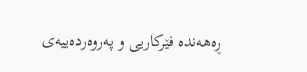ڕەھەندە فێرکاریی و پەروەردەییەی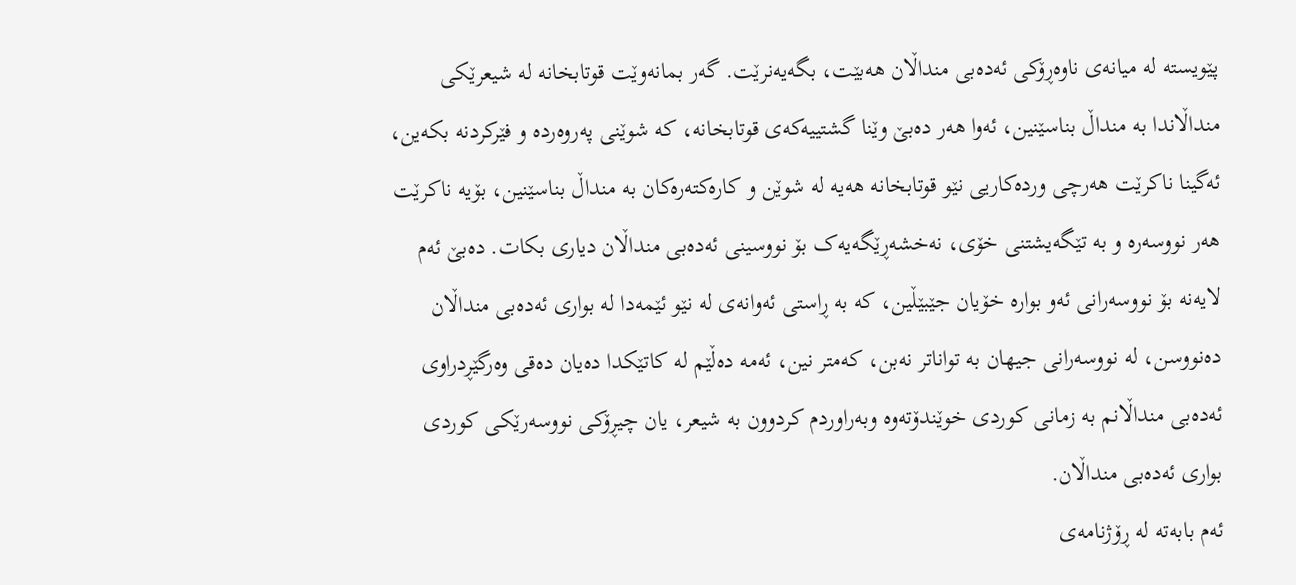پێویستە لە میانەی ناوەڕۆکی ئەدەبی منداڵان ھەبێت، بگەیەنرێت. گەر بمانەوێت قوتابخانە لە شیعرێکی منداڵاندا بە منداڵ بناسێنین، ئەوا ھەر دەبێ وێنا گشتییەکەی قوتابخانە، کە شوێنی پەروەردە و فێرکردنە بکەین، ئەگینا ناکرێت ھەرچی وردەکاریی نێو قوتابخانە ھەیە لە شوێن و کارەکتەرەکان بە منداڵ بناسێنین، بۆیە ناکرێت ھەر نووسەرە و بە تێگەیشتنی خۆی، نەخشەڕێگەیەک بۆ نووسینی ئەدەبی منداڵان دیاری بکات. دەبێ ئەم لایەنە بۆ نووسەرانی ئەو بوارە خۆیان جێبێڵین، کە بە ڕاستی ئەوانەی لە نێو ئێمەدا لە بواری ئەدەبی منداڵان دەنووسن، لە نووسەرانی جیھان بە تواناتر نەبن، کەمتر نین، ئەمە دەڵێم لە کاتێکدا دەیان دەقی وەرگێڕدراوی ئەدەبی منداڵانم بە زمانی کوردی خوێندۆتەوە وبەراوردم کردوون بە شیعر، یان چیڕۆکی نووسەرێکی کوردی بواری ئەدەبی منداڵان.
ئەم بابەتە لە ڕۆژنامەی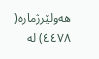ھەولێرژمارە( ٤٤٧٨) لە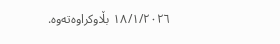١٨/١/٢٠٢٦ بڵاوکراوەتەوە.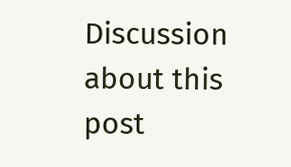Discussion about this post